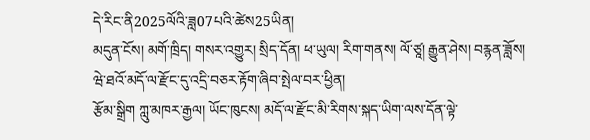དེ་རིང་ནི2025ལོའི་ཟླ07པའི་ཚེས25ཡིན།
མདུན་ངོས། མགོ་ཁྲིད། གསར་འགྱུར། སྲིད་དོན། ཕ་ཡུལ། རིག་གནས། ལོ་ཙཱ། རྒྱུན་ཤེས། བརྙན་ཟློས།
ཝེ་ཐའོ་མདོ་ལ་རྫོང་དུ་འདྲི་བཅར་རྟོག་ཞིབ་སྤེལ་བར་ཕྱིན།
རྩོམ་སྒྲིག ཀླུ་མཁར་རྒྱལ། ཡོང་ཁུངས། མདོ་ལ་རྫོང་མི་རིགས་སྐད་ཡིག་ལས་དོན་ལྟེ་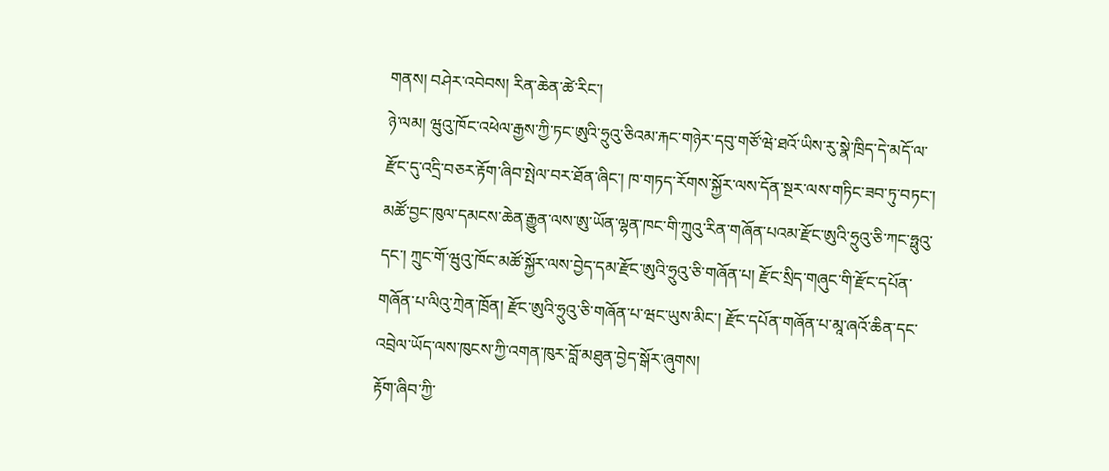གནས། བཤེར་འབེབས། རིན་ཆེན་ཚེ་རིང་།
ཉེ་ལམ། ཝུའུ་ཁོང་འཕེལ་རྒྱས་ཀྱི་ཏང་ཨུའི་ཧྲུའུ་ཅིའམ་རྐང་གཉེར་དབུ་གཙོ་ཝེ་ཐའོ་ཡིས་རུ་སྣེ་ཁྲིད་དེ་མདོ་ལ་རྫོང་དུ་འདྲི་བཅར་རྟོག་ཞིབ་སྤེལ་བར་ཐོན་ཞིང་། ཁ་གཏད་རོགས་སྐྱོར་ལས་དོན་སྔར་ལས་གཏིང་ཟབ་ཏུ་བཏང་། མཚོ་བྱང་ཁུལ་དམངས་ཆེན་རྒྱུན་ལས་ཨུ་ཡོན་ལྷན་ཁང་གི་ཀྲུའུ་རིན་གཞོན་པའམ་རྫོང་ཨུའི་ཧྲུའུ་ཅི་ཀང་ཧྥུའུ་དང་། ཀྲུང་གོ་ཝུའུ་ཁོང་མཚོ་སྐྱོར་ལས་བྱེད་དམ་རྫོང་ཨུའི་ཧྲུའུ་ཅི་གཞོན་པ། རྫོང་སྲིད་གཞུང་གི་རྫོང་དཔོན་གཞོན་པ་ལིའུ་ཀྲེན་ཁྲོན། རྫོང་ཨུའི་ཧྲུའུ་ཅི་གཞོན་པ་ཝང་ཡུས་མིང་། རྫོང་དཔོན་གཞོན་པ་མཱ་ཞའོ་ཆིན་དང་འབྲེལ་ཡོད་ལས་ཁུངས་ཀྱི་འགན་ཁུར་བློ་མཐུན་བྱེད་སྒོར་ཞུགས།
རྟོག་ཞིབ་ཀྱི་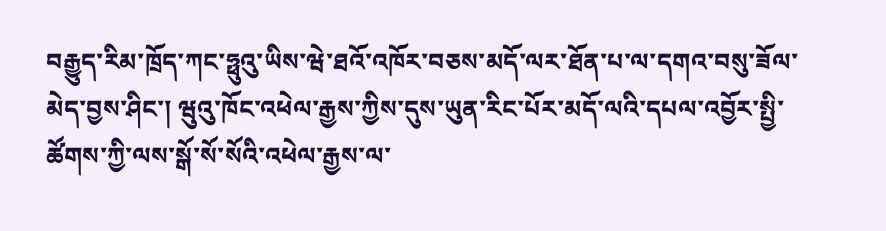བརྒྱུད་རིམ་ཁྲོད་ཀང་ཧྥུའུ་ཡིས་ཝེ་ཐའོ་འཁོར་བཅས་མདོ་ལར་ཐོན་པ་ལ་དགའ་བསུ་ཟོལ་མེད་བྱས་ཤིང་། ཝུའུ་ཁོང་འཕེལ་རྒྱས་ཀྱིས་དུས་ཡུན་རིང་པོར་མདོ་ལའི་དཔལ་འབྱོར་སྤྱི་ཚོགས་ཀྱི་ལས་སྒོ་སོ་སོའི་འཕེལ་རྒྱས་ལ་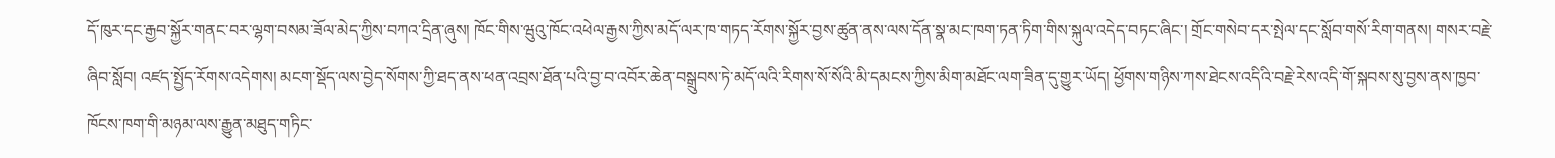དོ་ཁུར་དང་རྒྱབ་སྐྱོར་གནང་བར་ལྷག་བསམ་ཟོལ་མེད་ཀྱིས་བཀའ་དྲིན་ཞུས། ཁོང་གིས་ཝུའུ་ཁོང་འཕེལ་རྒྱས་ཀྱིས་མདོ་ལར་ཁ་གཏད་རོགས་སྐྱོར་བྱས་ཚུན་ནས་ལས་དོན་སྣ་མང་ཁག་ཏན་ཏིག་གིས་སྐུལ་འདེད་བཏང་ཞིང་། གྲོང་གསེབ་དར་སྤེལ་དང་སློབ་གསོ་རིག་གནས། གསར་བརྗེ་ཞིབ་སློབ། འཛད་སྤྱོད་རོགས་འདེགས། མངག་སྡོད་ལས་བྱེད་སོགས་ཀྱི་ཐད་ནས་ཕན་འབྲས་ཐོན་པའི་བྱ་བ་འབོར་ཆེན་བསྒྲུབས་ཏེ་མདོ་ལའི་རིགས་སོ་སོའི་མི་དམངས་ཀྱིས་མིག་མཐོང་ལག་ཟིན་དུ་གྱུར་ཡོད། ཕྱོགས་གཉིས་ཀས་ཐེངས་འདིའི་བརྗེ་རེས་འདི་གོ་སྐབས་སུ་བྱས་ནས་ཁྱབ་ཁོངས་ཁག་གི་མཉམ་ལས་རྒྱུན་མཐུད་གཏིང་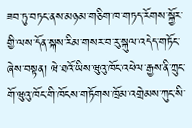ཟབ་ཏུ་བཏང་ནས་མཉམ་གཅིག་ཁ་གཏད་རོགས་སྐྱོར་གྱི་ལས་དོན་སྐས་རིམ་གསར་བ་རུ་སྐུལ་འདེད་གཏོང་ཞེས་བསྟན། ཝེ་ཐའོ་ཡིས་ཝུའུ་ཁོང་འཕེལ་རྒྱས་ནི་ཀྲུང་གོ་ཝུའུ་ཁོང་གི་ཁོངས་གཏོགས་ཁྲོམ་འགྲེམས་ཀུང་སི་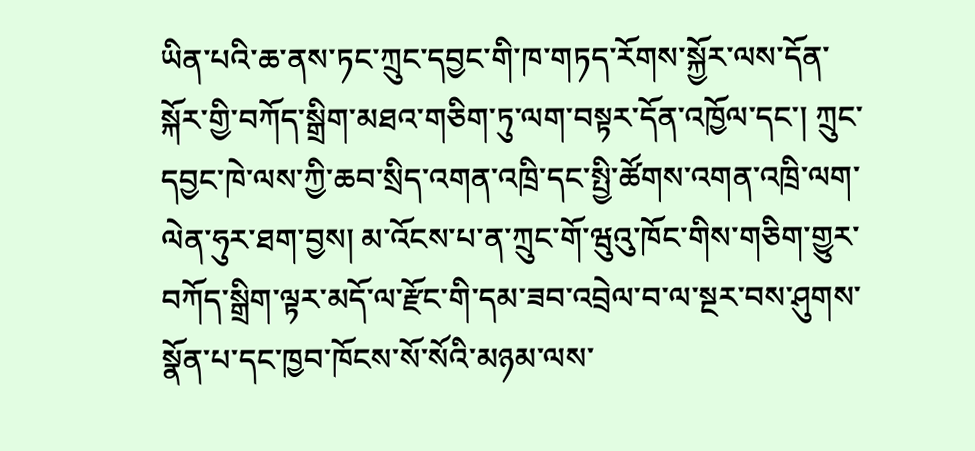ཡིན་པའི་ཆ་ནས་ཏང་ཀྲུང་དབྱང་གི་ཁ་གཏད་རོགས་སྐྱོར་ལས་དོན་སྐོར་གྱི་བཀོད་སྒྲིག་མཐའ་གཅིག་ཏུ་ལག་བསྟར་དོན་འཁྱོལ་དང་། ཀྲུང་དབྱང་ཁེ་ལས་ཀྱི་ཆབ་སྲིད་འགན་འཁྲི་དང་སྤྱི་ཚོགས་འགན་འཁྲི་ལག་ལེན་ཧུར་ཐག་བྱས། མ་འོངས་པ་ན་ཀྲུང་གོ་ཝུའུ་ཁོང་གིས་གཅིག་གྱུར་བཀོད་སྒྲིག་ལྟར་མདོ་ལ་རྫོང་གི་དམ་ཟབ་འབྲེལ་བ་ལ་སྔར་བས་ཤུགས་སྣོན་པ་དང་ཁྱབ་ཁོངས་སོ་སོའི་མཉམ་ལས་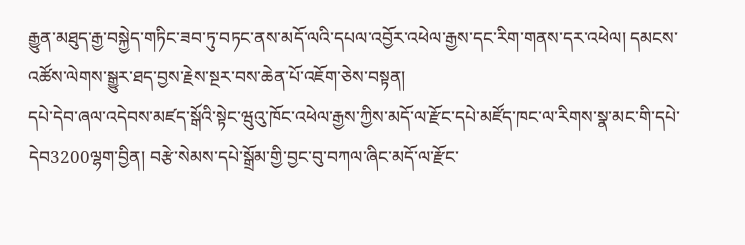རྒྱུན་མཐུད་རྒྱ་བསྐྱེད་གཏིང་ཟབ་ཏུ་བཏང་ནས་མདོ་ལའི་དཔལ་འབྱོར་འཕེལ་རྒྱས་དང་རིག་གནས་དར་འཕེལ། དམངས་འཚོས་ལེགས་སྒྱུར་ཐད་བྱས་རྗེས་སྔར་བས་ཆེན་པོ་འཇོག་ཅེས་བསྟན།
དཔེ་དེབ་ཞལ་འདེབས་མཛད་སྒོའི་སྟེང་ཝུའུ་ཁོང་འཕེལ་རྒྱས་ཀྱིས་མདོ་ལ་རྫོང་དཔེ་མཛོད་ཁང་ལ་རིགས་སྣ་མང་གི་དཔེ་དེབ3200ལྷག་བྱིན། བརྩེ་སེམས་དཔེ་སྒྲོམ་གྱི་བྱང་བུ་བཀལ་ཞིང་མདོ་ལ་རྫོང་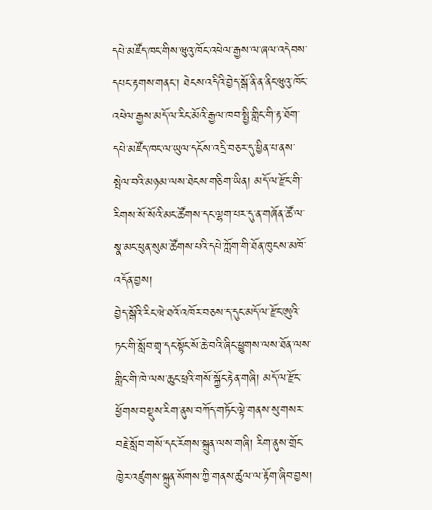དཔེ་མཛོད་ཁང་གིས་ཝུའུ་ཁོང་འཕེལ་རྒྱས་ལ་ཞལ་འདེབས་དཔང་རྟགས་གནང་། ཐེངས་འདིའི་བྱེད་སྒོ་ནི་ན་ནིང་ཝུའུ་ཁོང་འཕེལ་རྒྱས་མདོ་ལ་རིང་མོའི་རྒྱལ་ཁབ་སྤྱི་གླིང་གི་རྟ་ཐོག་དཔེ་མཛོད་ཁང་ལ་ཡུལ་དངོས་འདྲི་བཅར་དུ་ཕྱིན་པ་ནས་སྤེལ་བའི་མཉམ་ལས་ཐེངས་གཅིག་ཡིན། མདོ་ལ་རྫོང་གི་རིགས་སོ་སོའི་མང་ཚོགས་དང་ལྷག་པར་དུ་ན་གཞོན་ཚོ་ལ་སྣ་མང་ཕུན་སུམ་ཚོགས་པའི་དཔེ་ཀློག་གི་ཐོན་ཁུངས་མཁོ་འདོན་བྱས།
བྱེད་སྒོའི་རིང་ཝེ་ཐའོ་འཁོར་བཅས་ད་དུང་མདོ་ལ་རྫོང་ཨུའི་ཏང་གི་སློབ་གྲྭ་དང་སྟོང་སོ་ཆེ་བའི་ཞིང་ཕྱུགས་ལས་ཐོན་ལས་གླིང་གི་ཁེ་ལས་ཆུང་ཕྲའི་གསོ་སྐྱོང་རྟེན་གཞི། མདོ་ལ་རྫོང་ཕྱོགས་བསྡུས་རིག་ནུས་བཀོད་གཏོང་ལྟེ་གནས་སུ་གསར་བརྗེ་སློབ་གསོ་དང་རོགས་སྐྲུན་ལས་གཞི། རིག་ནུས་གྲོང་ཁྱེར་འཛུགས་སྐྲུན་སོགས་ཀྱི་གནས་ཚུལ་ལ་རྟོག་ཞིབ་བྱས།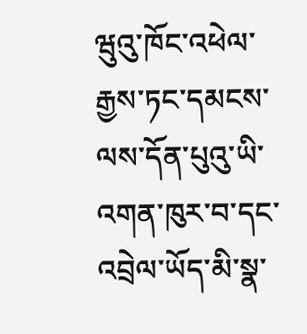ཝུའུ་ཁོང་འཕེལ་རྒྱས་ཏང་དམངས་ལས་དོན་པུའུ་ཡི་འགན་ཁུར་བ་དང་འབྲེལ་ཡོད་མི་སྣ་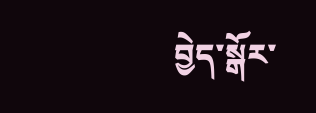བྱེད་སྒོར་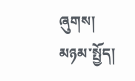ཞུགས།
མཉམ་སྤྱོད།